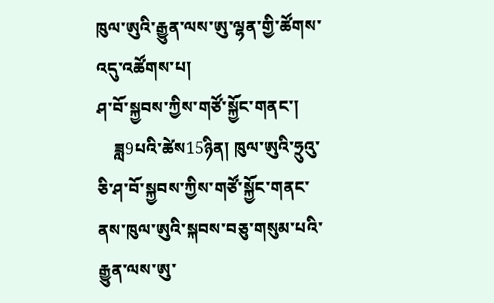ཁུལ་ཨུའི་རྒྱུན་ལས་ཨུ་ལྷན་གྱི་ཚོགས་འདུ་འཚོགས་པ།
ཤ་བོ་སྐྱབས་ཀྱིས་གཙོ་སྐྱོང་གནང་།
    ཟླ9པའི་ཚེས15ཉིན། ཁུལ་ཨུའི་ཧྲུའུ་ཅི་ཤ་བོ་སྐྱབས་ཀྱིས་གཙོ་སྐྱོང་གནང་ནས་ཁུལ་ཨུའི་སྐབས་བཅུ་གསུམ་པའི་རྒྱུན་ལས་ཨུ་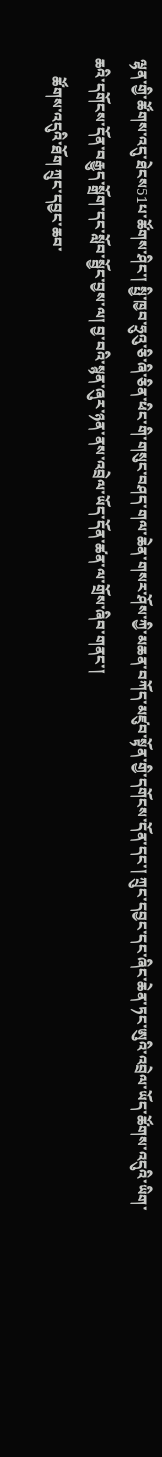ལྷན་གྱི་ཚོགས་འདུ་ཐེངས51པ་ཚོགས་ཤིང་། སྤྱི་ཁྱབ་ཧྲུའུ་ཅི་ཞི་ཅིན་ཕིང་གི་གསུང་བཤད་གལ་ཆེན་གསར་ཤོས་ཀྱི་མཆན་བཀོད་མཛུབ་སྟོན་གྱི་དགོངས་དོན་དང་། ཀྲུང་དབྱང་དང་ཞིང་ཆེན་ཏང་ཨུའི་འབྲེལ་ཡོད་ཚོགས་འདུའི་ཡིག་ཆའི་དགོངས་དོན་བརྒྱུད་སྒྲོག་དང་སློབ་སྦྱོང་བྱས་ལ། བྱ་བའི་སྙན་ཞུར་ཉན་ནས་འབྲེལ་ཡོད་དོན་ཚན་ལ་གྲོས་ཞིབ་གནང་།
     ཚོགས་འདུའི་ཐོག ཀྲུང་དབྱང་ཆབ་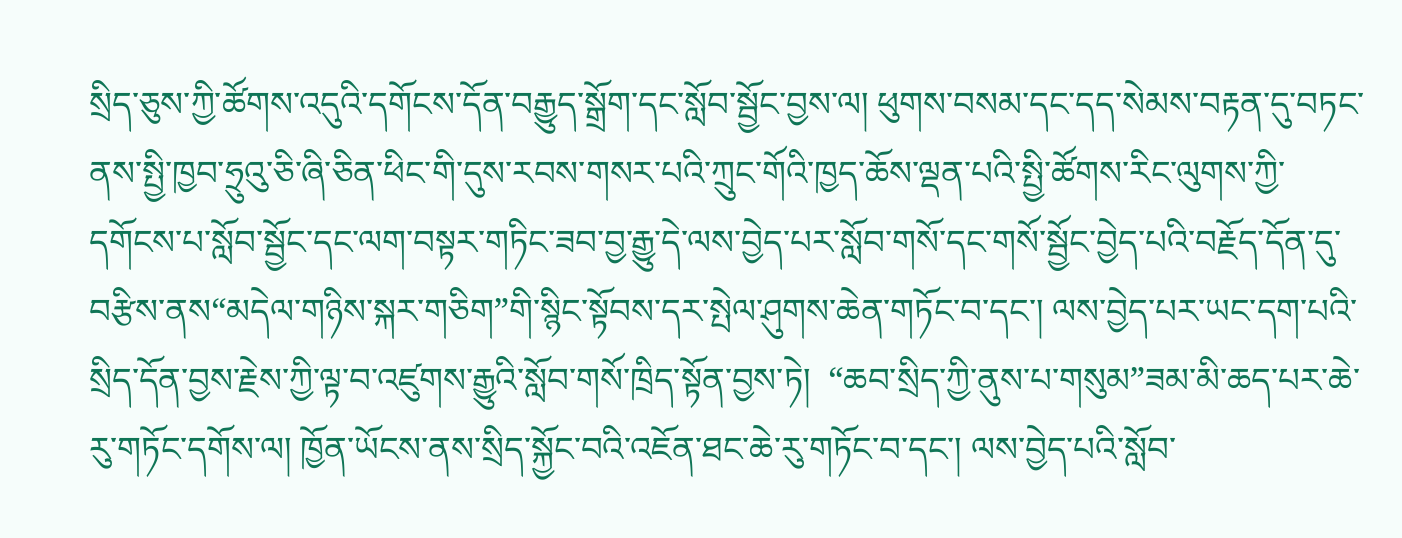སྲིད་ཅུས་ཀྱི་ཚོགས་འདུའི་དགོངས་དོན་བརྒྱུད་སྒྲོག་དང་སློབ་སྦྱོང་བྱས་ལ། ཕུགས་བསམ་དང་དད་སེམས་བརྟན་དུ་བཏང་ནས་སྤྱི་ཁྱབ་ཧྲུའུ་ཅི་ཞི་ཅིན་ཕིང་གི་དུས་རབས་གསར་པའི་ཀྲུང་གོའི་ཁྱད་ཆོས་ལྡན་པའི་སྤྱི་ཚོགས་རིང་ལུགས་ཀྱི་དགོངས་པ་སློབ་སྦྱོང་དང་ལག་བསྟར་གཏིང་ཟབ་བྱ་རྒྱུ་དེ་ལས་བྱེད་པར་སློབ་གསོ་དང་གསོ་སྦྱོང་བྱེད་པའི་བརྗོད་དོན་དུ་བརྩིས་ནས“མདེལ་གཉིས་སྐར་གཅིག”གི་སྙིང་སྟོབས་དར་སྤེལ་ཤུགས་ཆེན་གཏོང་བ་དང་། ལས་བྱེད་པར་ཡང་དག་པའི་སྲིད་དོན་བྱས་རྗེས་ཀྱི་ལྟ་བ་འཛུགས་རྒྱུའི་སློབ་གསོ་ཁྲིད་སྟོན་བྱས་ཏེ།  “ཆབ་སྲིད་ཀྱི་ནུས་པ་གསུམ”ཟམ་མི་ཆད་པར་ཆེ་རུ་གཏོང་དགོས་ལ། ཁྱོན་ཡོངས་ནས་སྲིད་སྐྱོང་བའི་འཇོན་ཐང་ཆེ་རུ་གཏོང་བ་དང་། ལས་བྱེད་པའི་སློབ་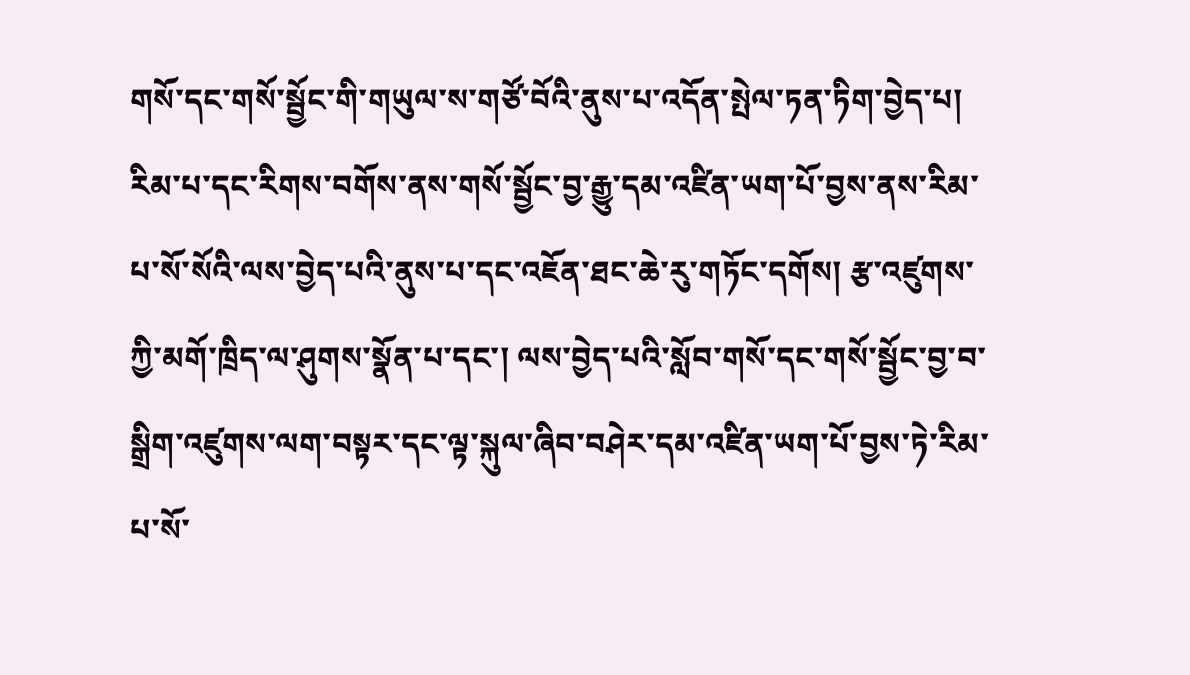གསོ་དང་གསོ་སྦྱོང་གི་གཡུལ་ས་གཙོ་བོའི་ནུས་པ་འདོན་སྤེལ་ཏན་ཏིག་བྱེད་པ། རིམ་པ་དང་རིགས་བགོས་ནས་གསོ་སྦྱོང་བྱ་རྒྱུ་དམ་འཛིན་ཡག་པོ་བྱས་ནས་རིམ་པ་སོ་སོའི་ལས་བྱེད་པའི་ནུས་པ་དང་འཇོན་ཐང་ཆེ་རུ་གཏོང་དགོས། རྩ་འཛུགས་ཀྱི་མགོ་ཁྲིད་ལ་ཤུགས་སྣོན་པ་དང་། ལས་བྱེད་པའི་སློབ་གསོ་དང་གསོ་སྦྱོང་བྱ་བ་སྒྲིག་འཛུགས་ལག་བསྟར་དང་ལྟ་སྐུལ་ཞིབ་བཤེར་དམ་འཛིན་ཡག་པོ་བྱས་ཏེ་རིམ་པ་སོ་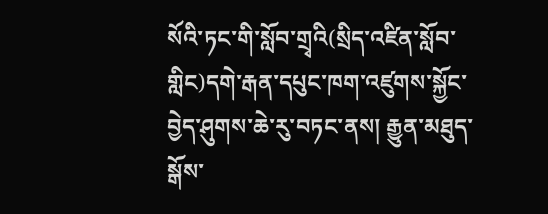སོའི་ཏང་གི་སློབ་གྲྭའི(སྲིད་འཛིན་སློབ་གླིང)དགེ་རྒན་དཔུང་ཁག་འཛུགས་སྐྱོང་བྱེད་ཤུགས་ཆེ་རུ་བཏང་ནས། རྒྱུན་མཐུད་སྒོས་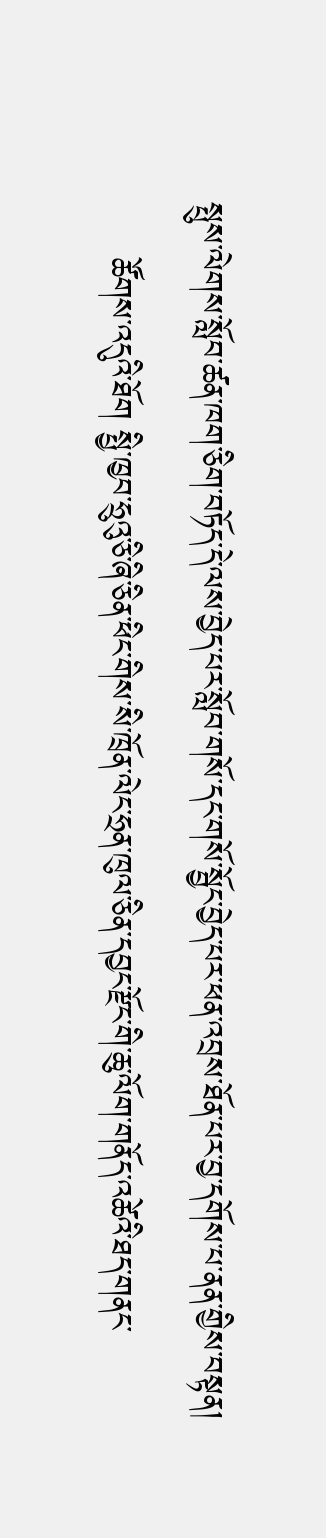སྤུས་ལེགས་སློབ་ཚན་ཁག་ཅིག་བཏོད་དེ་ལས་བྱེད་པར་སློབ་གསོ་དང་གསོ་སྦྱོང་བྱེད་པར་ཕན་འབྲས་ཐོན་པར་བྱ་དགོས་པ་ནན་གྱིས་བསྟན།
     ཚོགས་འདུའི་ཐོག སྤྱི་ཁྱབ་ཧྲུའུ་ཅི་ཞི་ཅིན་ཕིང་གིས་སི་ཁྲོན་ལེང་ཧྲན་ཁུལ་ཅིན་དབྱང་རྫོང་གི་ཆུ་ལོག་གནོད་འཚེའི་ཐད་གནང་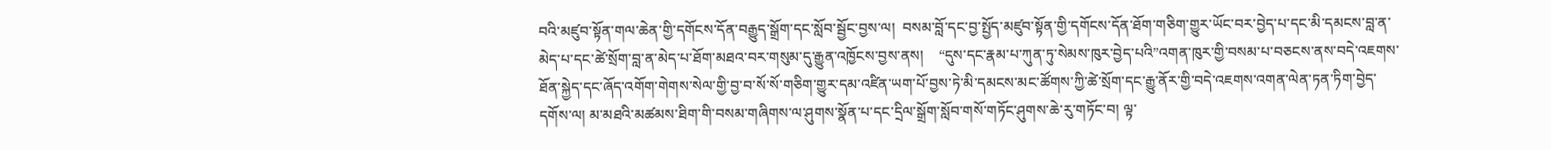བའི་མཛུབ་སྟོན་གལ་ཆེན་གྱི་དགོངས་དོན་བརྒྱུད་སྒྲོག་དང་སློབ་སྦྱོང་བྱས་ལ།  བསམ་བློ་དང་བྱ་སྤྱོད་མཛུབ་སྟོན་གྱི་དགོངས་དོན་ཐོག་གཅིག་གྱུར་ཡོང་བར་བྱེད་པ་དང་མི་དམངས་བླ་ན་མེད་པ་དང་ཚེ་སྲོག་བླ་ན་མེད་པ་ཐོག་མཐའ་བར་གསུམ་དུ་རྒྱུན་འཁྱོངས་བྱས་ནས།    “དུས་དང་རྣམ་པ་ཀུན་ཏུ་སེམས་ཁུར་བྱེད་པའི”འགན་ཁུར་གྱི་བསམ་པ་བཅངས་ནས་བདེ་འཇགས་ཐོན་སྐྱེད་དང་ཞོད་འགོག་གེགས་སེལ་གྱི་བྱ་བ་སོ་སོ་གཅིག་གྱུར་དམ་འཛིན་ཡག་པོ་བྱས་ཏེ་མི་དམངས་མང་ཚོགས་ཀྱི་ཚེ་སྲོག་དང་རྒྱུ་ནོར་གྱི་བདེ་འཇགས་འགན་ལེན་ཏན་ཏིག་བྱེད་དགོས་ལ། མ་མཐའི་མཚམས་ཐིག་གི་བསམ་གཞིགས་ལ་ཤུགས་སྣོན་པ་དང་དྲིལ་སྒྲོག་སློབ་གསོ་གཏོང་ཤུགས་ཆེ་རུ་གཏོང་བ། ལྟ་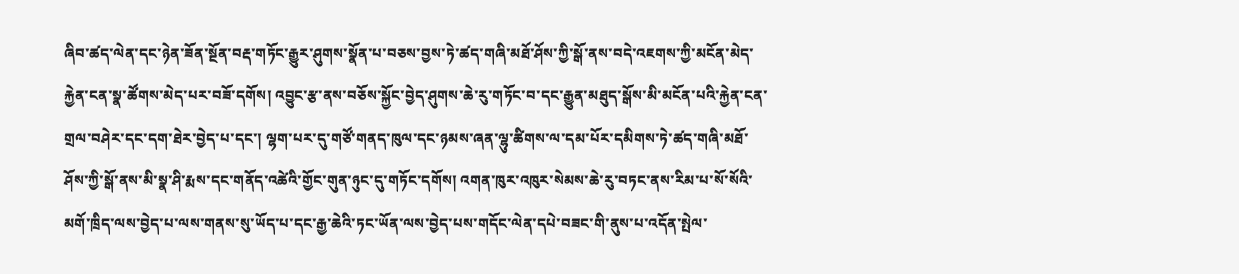ཞིབ་ཚད་ལེན་དང་ཉེན་ཟོན་སྔོན་བརྡ་གཏོང་རྒྱུར་ཤུགས་སྣོན་པ་བཅས་བྱས་ཏེ་ཚད་གཞི་མཐོ་ཤོས་ཀྱི་སྒོ་ནས་བདེ་འཇགས་ཀྱི་མངོན་མེད་རྐྱེན་ངན་སྣ་ཚོགས་མེད་པར་བཟོ་དགོས། འབྱུང་རྩ་ནས་བཅོས་སྐྱོང་བྱེད་ཤུགས་ཆེ་རུ་གཏོང་བ་དང་རྒྱུན་མཐུད་སྒོས་མི་མངོན་པའི་རྐྱེན་ངན་གྲལ་བཤེར་དང་དག་ཐེར་བྱེད་པ་དང་། ལྷག་པར་དུ་གཙོ་གནད་ཁུལ་དང་ཉམས་ཞན་ལྷུ་ཚིགས་ལ་དམ་པོར་དམིགས་ཏེ་ཚད་གཞི་མཐོ་ཤོས་ཀྱི་སྒོ་ནས་མི་སྣ་ཤི་རྨས་དང་གནོད་འཚེའི་གྱོང་གུན་ཉུང་དུ་གཏོང་དགོས། འགན་ཁུར་འཁུར་སེམས་ཆེ་རུ་བཏང་ནས་རིམ་པ་སོ་སོའི་མགོ་ཁྲིད་ལས་བྱེད་པ་ལས་གནས་སུ་ཡོད་པ་དང་རྒྱ་ཆེའི་ཏང་ཡོན་ལས་བྱེད་པས་གདོང་ལེན་དཔེ་བཟང་གི་ནུས་པ་འདོན་སྤེལ་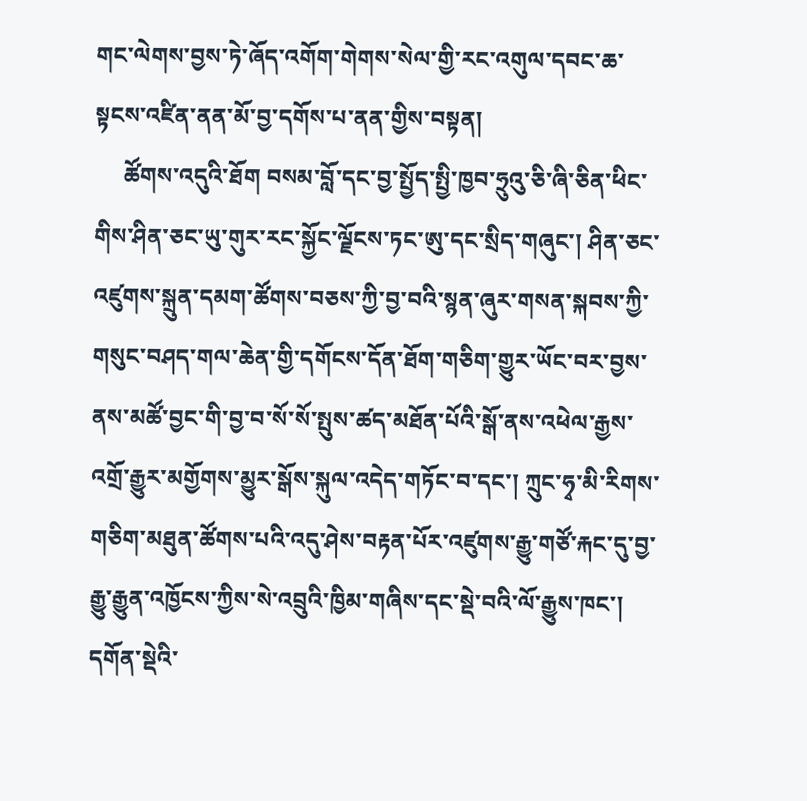གང་ལེགས་བྱས་ཏེ་ཞོད་འགོག་གེགས་སེལ་གྱི་རང་འགུལ་དབང་ཆ་སྟངས་འཛིན་ནན་མོ་བྱ་དགོས་པ་ནན་གྱིས་བསྟན།
     ཚོགས་འདུའི་ཐོག བསམ་བློ་དང་བྱ་སྤྱོད་སྤྱི་ཁྱབ་ཧྲུའུ་ཅི་ཞི་ཅིན་ཕིང་གིས་ཤིན་ཅང་ཡུ་གུར་རང་སྐྱོང་ལྗོངས་ཏང་ཨུ་དང་སྲིད་གཞུང་། ཤིན་ཅང་འཛུགས་སྐྲུན་དམག་ཚོགས་བཅས་ཀྱི་བྱ་བའི་སྙན་ཞུར་གསན་སྐབས་ཀྱི་གསུང་བཤད་གལ་ཆེན་གྱི་དགོངས་དོན་ཐོག་གཅིག་གྱུར་ཡོང་བར་བྱས་ནས་མཚོ་བྱང་གི་བྱ་བ་སོ་སོ་སྤུས་ཚད་མཐོན་པོའི་སྒོ་ནས་འཕེལ་རྒྱས་འགྲོ་རྒྱུར་མགྱོགས་མྱུར་སྒོས་སྐུལ་འདེད་གཏོང་བ་དང་། ཀྲུང་ཧྭ་མི་རིགས་གཅིག་མཐུན་ཚོགས་པའི་འདུ་ཤེས་བརྟན་པོར་འཛུགས་རྒྱུ་གཙོ་རྐང་དུ་བྱ་རྒྱུ་རྒྱུན་འཁྱོངས་ཀྱིས་སེ་འབྲུའི་ཁྱིམ་གཞིས་དང་སྡེ་བའི་ལོ་རྒྱུས་ཁང་། དགོན་སྡེའི་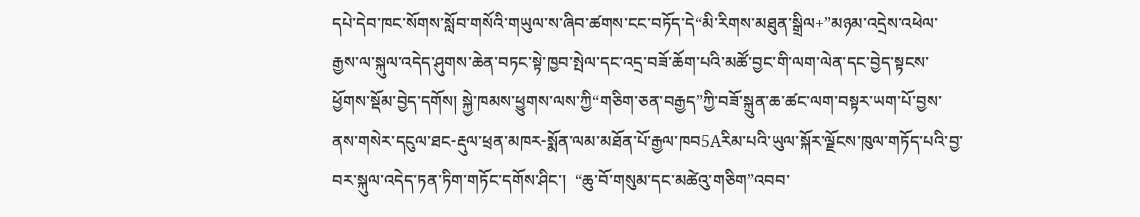དཔེ་དེབ་ཁང་སོགས་སློབ་གསོའི་གཡུལ་ས་ཞིབ་ཚགས་ངང་བཏོད་དེ“མི་རིགས་མཐུན་སྒྲིལ+”མཉམ་འདྲེས་འཕེལ་རྒྱས་ལ་སྐུལ་འདེད་ཤུགས་ཆེན་བཏང་སྟེ་ཁྱབ་སྤེལ་དང་འདྲ་བཟོ་ཆོག་པའི་མཚོ་བྱང་གི་ལག་ལེན་དང་བྱེད་སྟངས་ཕྱོགས་སྡོམ་བྱེད་དགོས། སྐྱེ་ཁམས་ཕྱུགས་ལས་ཀྱི“གཅིག་ཅན་བརྒྱད”ཀྱི་བཟོ་སྐྲུན་ཆ་ཚང་ལག་བསྟར་ཡག་པོ་བྱས་ནས་གསེར་དངུལ་ཐང-རྡུལ་ཕྲན་མཁར-སྨོན་ལམ་མཐོན་པོ་རྒྱལ་ཁབ5Aརིམ་པའི་ཡུལ་སྐོར་ལྗོངས་ཁུལ་གཏོད་པའི་བྱ་བར་སྐུལ་འདེད་ཏན་ཏིག་གཏོང་དགོས་ཤིང་།  “ཆུ་བོ་གསུམ་དང་མཚེའུ་གཅིག”འབབ་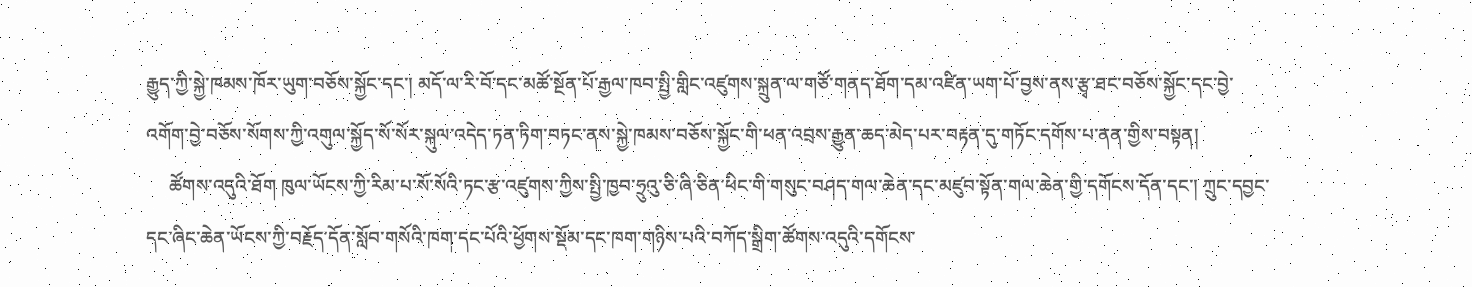རྒྱུད་ཀྱི་སྐྱེ་ཁམས་ཁོར་ཡུག་བཅོས་སྐྱོང་དང་། མདོ་ལ་རི་བོ་དང་མཚོ་སྔོན་པོ་རྒྱལ་ཁབ་སྤྱི་གླིང་འཛུགས་སྐྲུན་ལ་གཙོ་གནད་ཐོག་དམ་འཛིན་ཡག་པོ་བྱས་ནས་རྩྭ་ཐང་བཅོས་སྐྱོང་དང་བྱེ་འགོག་བྱེ་བཅོས་སོགས་ཀྱི་འགུལ་སྐྱོད་སོ་སོར་སྐུལ་འདེད་ཏན་ཏིག་བཏང་ནས་སྐྱེ་ཁམས་བཅོས་སྐྱོང་གི་ཕན་འབྲས་རྒྱུན་ཆད་མེད་པར་བརྟན་དུ་གཏོང་དགོས་པ་ནན་གྱིས་བསྟན།
     ཚོགས་འདུའི་ཐོག ཁུལ་ཡོངས་ཀྱི་རིམ་པ་སོ་སོའི་ཏང་རྩ་འཛུགས་ཀྱིས་སྤྱི་ཁྱབ་ཧྲུའུ་ཅི་ཞི་ཅིན་ཕིང་གི་གསུང་བཤད་གལ་ཆེན་དང་མཛུབ་སྟོན་གལ་ཆེན་གྱི་དགོངས་དོན་དང་། ཀྲུང་དབྱང་དང་ཞིང་ཆེན་ཡོངས་ཀྱི་བརྗོད་དོན་སློབ་གསོའི་ཁག་དང་པོའི་ཕྱོགས་སྡོམ་དང་ཁག་གཉིས་པའི་བཀོད་སྒྲིག་ཚོགས་འདུའི་དགོངས་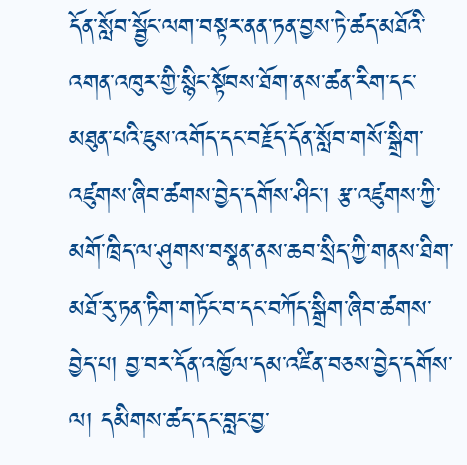དོན་སློབ་སྦྱོང་ལག་བསྟར་ནན་ཏན་བྱས་ཏེ་ཚད་མཐོའི་འགན་འཁུར་གྱི་སྙིང་སྟོབས་ཐོག་ནས་ཚན་རིག་དང་མཐུན་པའི་ཇུས་འགོད་དང་བརྗོད་དོན་སློབ་གསོ་སྒྲིག་འཛུགས་ཞིབ་ཚགས་བྱེད་དགོས་ཤིང་། རྩ་འཛུགས་ཀྱི་མགོ་ཁྲིད་ལ་ཤུགས་བསྣན་ནས་ཆབ་སྲིད་ཀྱི་གནས་ཐིག་མཐོ་རུ་ཏན་ཏིག་གཏོང་བ་དང་བཀོད་སྒྲིག་ཞིབ་ཚགས་བྱེད་པ། བྱ་བར་དོན་འཁྱོལ་དམ་འཛིན་བཅས་བྱེད་དགོས་ལ། དམིགས་ཚད་དང་བླང་བྱ་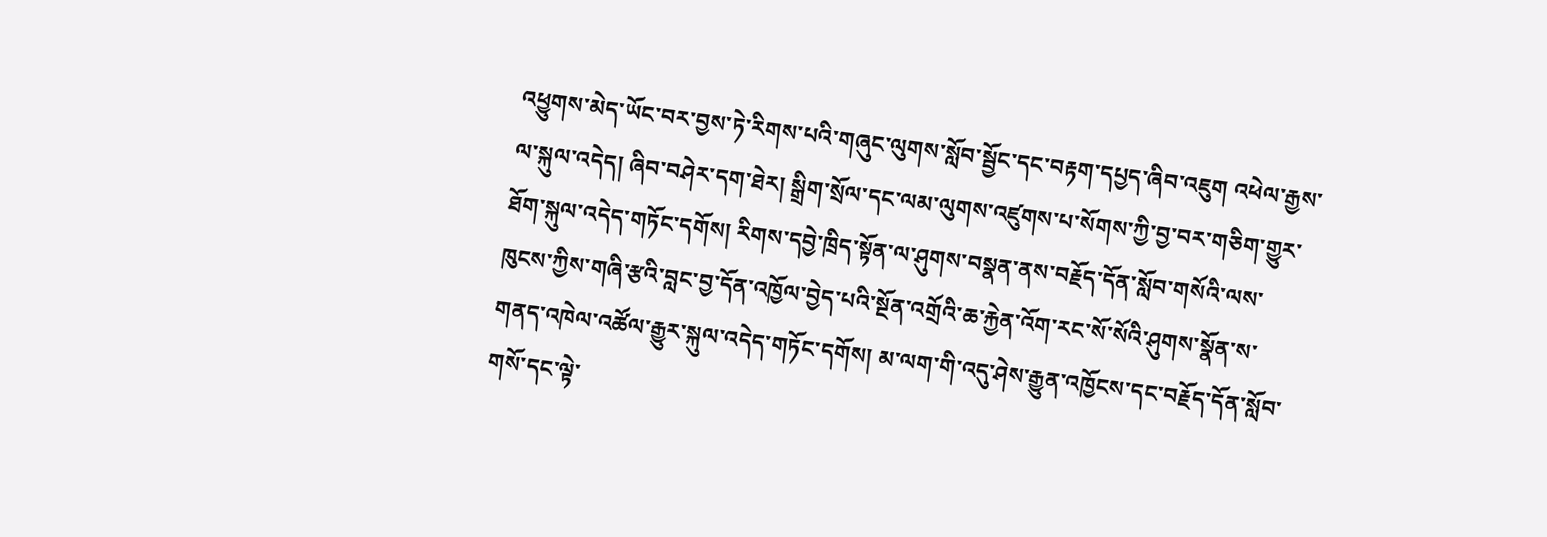འཕྱུགས་མེད་ཡོང་བར་བྱས་ཏེ་རིགས་པའི་གཞུང་ལུགས་སློབ་སྦྱོང་དང་བརྟག་དཔྱད་ཞིབ་འཇུག འཕེལ་རྒྱས་ལ་སྐུལ་འདེད། ཞིབ་བཤེར་དག་ཐེར། སྒྲིག་སྲོལ་དང་ལམ་ལུགས་འཛུགས་པ་སོགས་ཀྱི་བྱ་བར་གཅིག་གྱུར་ཐོག་སྐུལ་འདེད་གཏོང་དགོས། རིགས་དབྱེ་ཁྲིད་སྟོན་ལ་ཤུགས་བསྣན་ནས་བརྗོད་དོན་སློབ་གསོའི་ལས་ཁུངས་ཀྱིས་གཞི་རྩའི་བླང་བྱ་དོན་འཁྱོལ་བྱེད་པའི་སྔོན་འགྲོའི་ཆ་རྐྱེན་འོག་རང་སོ་སོའི་ཤུགས་སྣོན་ས་གནད་འཁེལ་འཚོལ་རྒྱུར་སྐུལ་འདེད་གཏོང་དགོས། མ་ལག་གི་འདུ་ཤེས་རྒྱུན་འཁྱོངས་དང་བརྗོད་དོན་སློབ་གསོ་དང་ལྟེ་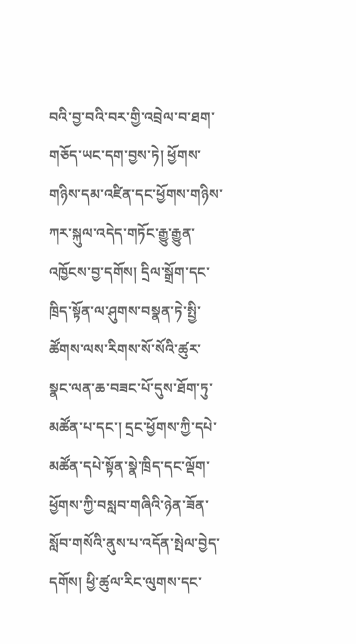བའི་བྱ་བའི་བར་གྱི་འབྲེལ་བ་ཐག་གཅོད་ཡང་དག་བྱས་ཏེ། ཕྱོགས་གཉིས་དམ་འཛིན་དང་ཕྱོགས་གཉིས་ཀར་སྐུལ་འདེད་གཏོང་རྒྱུ་རྒྱུན་འཁྱོངས་བྱ་དགོས། དྲིལ་སྒྲོག་དང་ཁྲིད་སྟོན་ལ་ཤུགས་བསྣན་ཏེ་སྤྱི་ཚོགས་ལས་རིགས་སོ་སོའི་ཚུར་སྣང་ལན་ཆ་བཟང་པོ་དུས་ཐོག་ཏུ་མཚོན་པ་དང་། དྲང་ཕྱོགས་ཀྱི་དཔེ་མཚོན་དཔེ་སྟོན་སྣེ་ཁྲིད་དང་ལྡོག་ཕྱོགས་ཀྱི་བསླབ་གཞིའི་ཉེན་ཟོན་སློབ་གསོའི་ནུས་པ་འདོན་སྤེལ་བྱེད་དགོས། ཕྱི་ཚུལ་རིང་ལུགས་དང་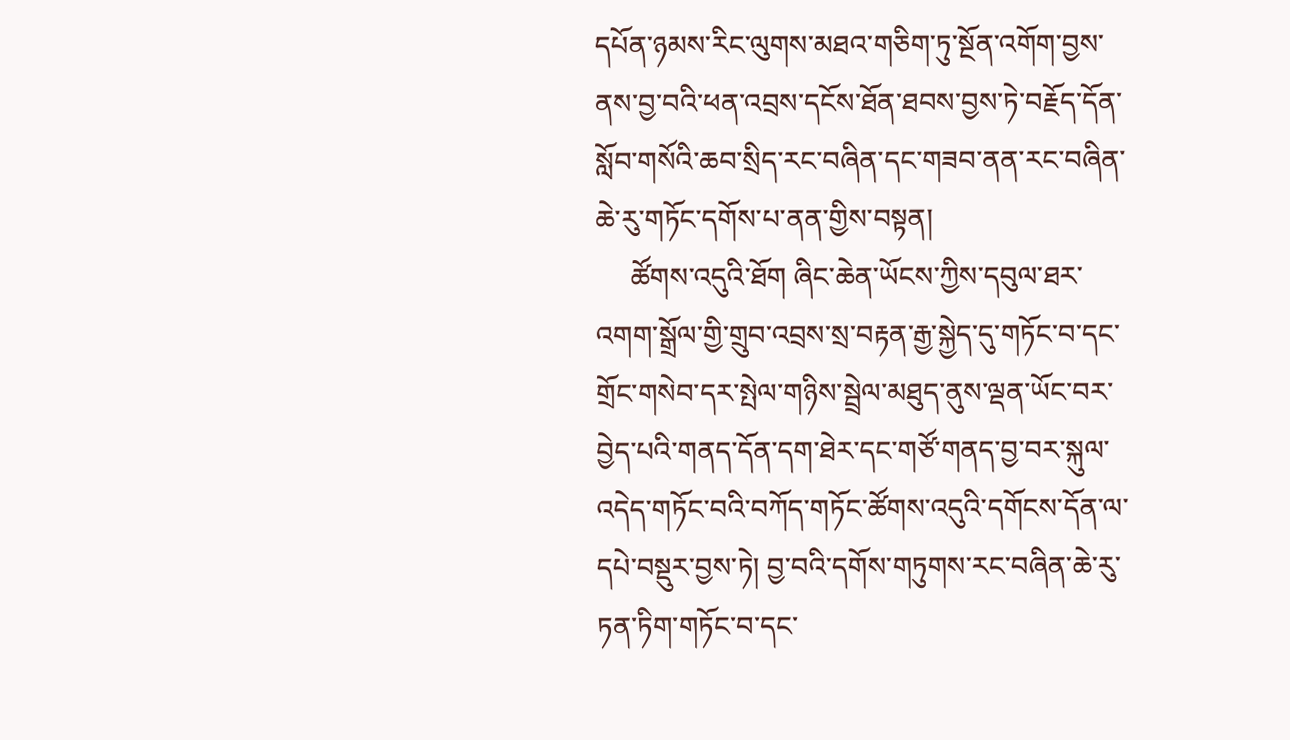དཔོན་ཉམས་རིང་ལུགས་མཐའ་གཅིག་ཏུ་སྔོན་འགོག་བྱས་ནས་བྱ་བའི་ཕན་འབྲས་དངོས་ཐོན་ཐབས་བྱས་ཏེ་བརྗོད་དོན་སློབ་གསོའི་ཆབ་སྲིད་རང་བཞིན་དང་གཟབ་ནན་རང་བཞིན་ཆེ་རུ་གཏོང་དགོས་པ་ནན་གྱིས་བསྟན།
     ཚོགས་འདུའི་ཐོག ཞིང་ཆེན་ཡོངས་ཀྱིས་དབུལ་ཐར་འགག་སྒྲོལ་གྱི་གྲུབ་འབྲས་སྲ་བརྟན་རྒྱ་སྐྱེད་དུ་གཏོང་བ་དང་གྲོང་གསེབ་དར་སྤེལ་གཉིས་སྦྲེལ་མཐུད་ནུས་ལྡན་ཡོང་བར་བྱེད་པའི་གནད་དོན་དག་ཐེར་དང་གཙོ་གནད་བྱ་བར་སྐུལ་འདེད་གཏོང་བའི་བཀོད་གཏོང་ཚོགས་འདུའི་དགོངས་དོན་ལ་དཔེ་བསྡུར་བྱས་ཏེ། བྱ་བའི་དགོས་གཏུགས་རང་བཞིན་ཆེ་རུ་ཏན་ཏིག་གཏོང་བ་དང་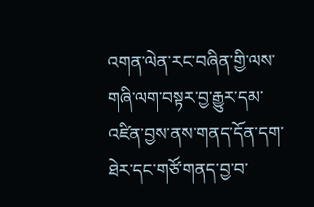འགན་ལེན་རང་བཞིན་གྱི་ལས་གཞི་ལག་བསྟར་བྱ་རྒྱུར་དམ་འཛིན་བྱས་ནས་གནད་དོན་དག་ཐེར་དང་གཙོ་གནད་བྱ་བ་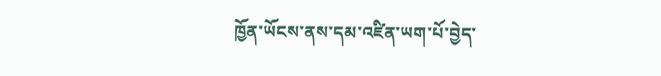ཁྱོན་ཡོངས་ནས་དམ་འཛིན་ཡག་པོ་བྱེད་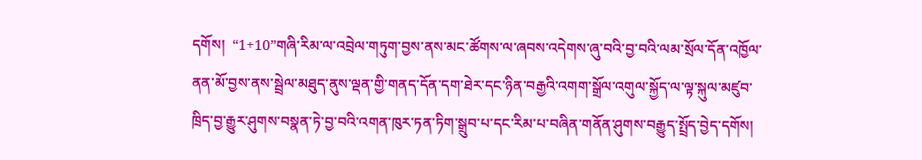དགོས།  “1+10”གཞི་རིམ་ལ་འབྲེལ་གཏུག་བྱས་ནས་མང་ཚོགས་ལ་ཞབས་འདེགས་ཞུ་བའི་བྱ་བའི་ལམ་སྲོལ་དོན་འཁྱོལ་ནན་མོ་བྱས་ནས་སྦྲེལ་མཐུད་ནུས་ལྡན་གྱི་གནད་དོན་དག་ཐེར་དང་ཉིན་བརྒྱའི་འགག་སྒྲོལ་འགུལ་སྐྱོད་ལ་ལྟ་སྐུལ་མཛུབ་ཁྲིད་བྱ་རྒྱུར་ཤུགས་བསྣན་ཏེ་བྱ་བའི་འགན་ཁུར་ཏན་ཏིག་སྒྲུབ་པ་དང་རིམ་པ་བཞིན་གནོན་ཤུགས་བརྒྱུད་སྤྲོད་བྱེད་དགོས།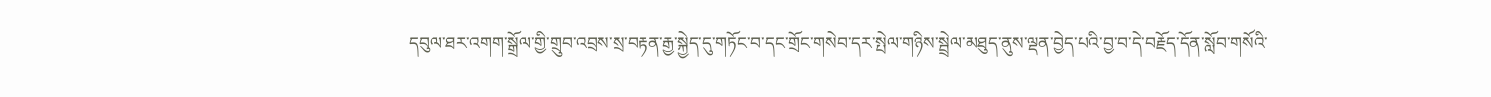དབུལ་ཐར་འགག་སྒྲོལ་གྱི་གྲུབ་འབྲས་སྲ་བརྟན་རྒྱ་སྐྱེད་དུ་གཏོང་བ་དང་གྲོང་གསེབ་དར་སྤེལ་གཉིས་སྦྲེལ་མཐུད་ནུས་ལྡན་བྱེད་པའི་བྱ་བ་དེ་བརྗོད་དོན་སློབ་གསོའི་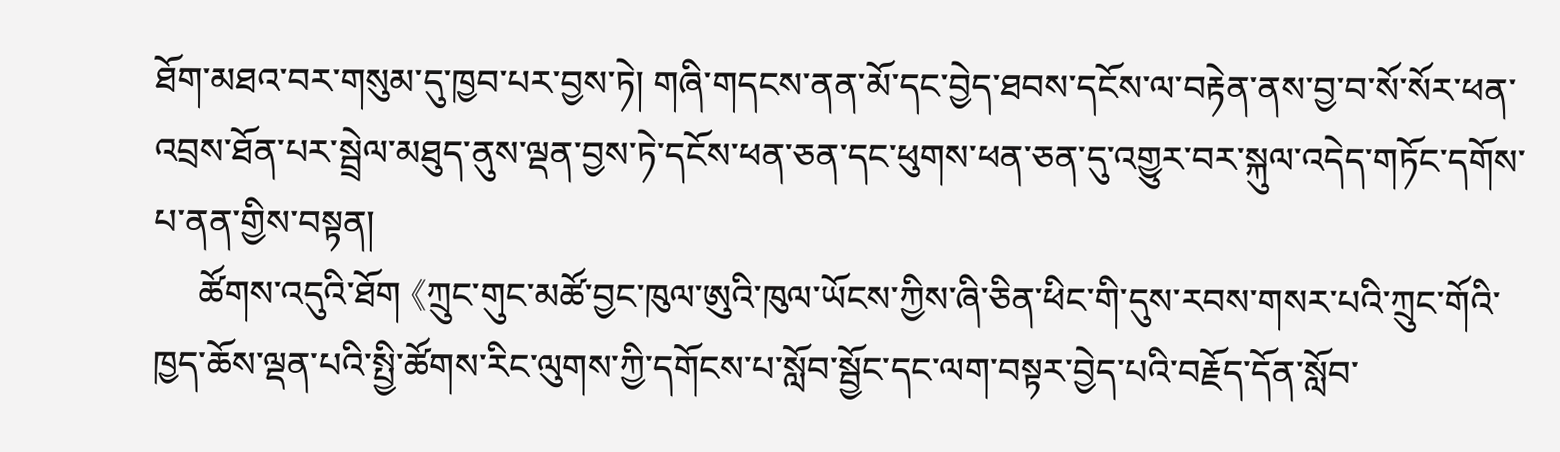ཐོག་མཐའ་བར་གསུམ་དུ་ཁྱབ་པར་བྱས་ཏེ། གཞི་གདངས་ནན་མོ་དང་བྱེད་ཐབས་དངོས་ལ་བརྟེན་ནས་བྱ་བ་སོ་སོར་ཕན་འབྲས་ཐོན་པར་སྦྲེལ་མཐུད་ནུས་ལྡན་བྱས་ཏེ་དངོས་ཕན་ཅན་དང་ཕུགས་ཕན་ཅན་དུ་འགྱུར་བར་སྐུལ་འདེད་གཏོང་དགོས་པ་ནན་གྱིས་བསྟན།
     ཚོགས་འདུའི་ཐོག 《ཀྲུང་གུང་མཚོ་བྱང་ཁུལ་ཨུའི་ཁུལ་ཡོངས་ཀྱིས་ཞི་ཅིན་ཕིང་གི་དུས་རབས་གསར་པའི་ཀྲུང་གོའི་ཁྱད་ཆོས་ལྡན་པའི་སྤྱི་ཚོགས་རིང་ལུགས་ཀྱི་དགོངས་པ་སློབ་སྦྱོང་དང་ལག་བསྟར་བྱེད་པའི་བརྗོད་དོན་སློབ་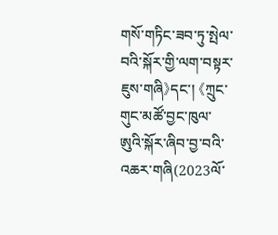གསོ་གཏིང་ཟབ་ཏུ་སྤེལ་བའི་སྐོར་གྱི་ལག་བསྟར་ཇུས་གཞི》དང་། 《ཀྲུང་གུང་མཚོ་བྱང་ཁུལ་ཨུའི་སྐོར་ཞིབ་བྱ་བའི་འཆར་གཞི(2023ལོ་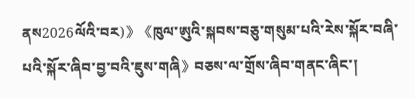ནས2026ལོའི་བར)》《ཁུལ་ཨུའི་སྐབས་བཅུ་གསུམ་པའི་རེས་སྐོར་བཞི་པའི་སྐོར་ཞིབ་བྱ་བའི་ཇུས་གཞི》བཅས་ལ་གྲོས་ཞིབ་གནང་ཞིང་།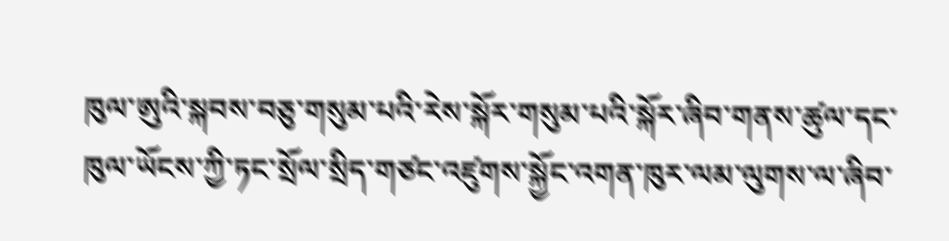ཁུལ་ཨུའི་སྐབས་བཅུ་གསུམ་པའི་རེས་སྐོར་གསུམ་པའི་སྐོར་ཞིབ་གནས་ཚུལ་དང་ཁུལ་ཡོངས་ཀྱི་ཏང་སྲོལ་སྲིད་གཙང་འཛུགས་སྐྱོང་འགན་ཁུར་ལམ་ལུགས་ལ་ཞིབ་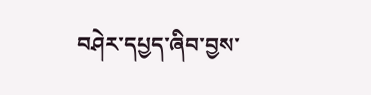བཤེར་དཔྱད་ཞིབ་བྱས་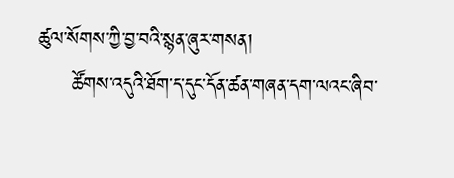ཚུལ་སོགས་ཀྱི་བྱ་བའི་སྙན་ཞུར་གསན།
     ཚོགས་འདུའི་ཐོག་ད་དུང་དོན་ཚན་གཞན་དག་ལའང་ཞིབ་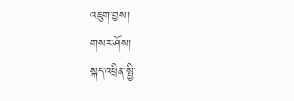འཇུག་བྱས།
གསར་ཤོས།
སྐད་འཕྲིན་སྤྱི་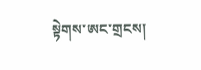སྟེགས་ཨང་གྲངས།